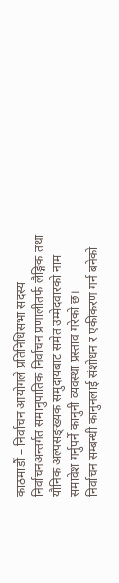काठमाडौं – निर्वाचन आयोगले प्रतिनिधिसभा सदस्य निर्वाचनअन्तर्गत समानुपातिक निर्वाचन प्रणालीतर्फ लैङ्गिक तथा यौनिक अल्पसङ्ख्यक समुदायबाट समेत उम्मेदवारको नाम समावेश गर्नुपर्ने कानुनी व्यवस्था प्रस्ताव गरेको छ।
निर्वाचन सम्बन्धी कानुनलाई संशोधन र एकीकरण गर्न बनेको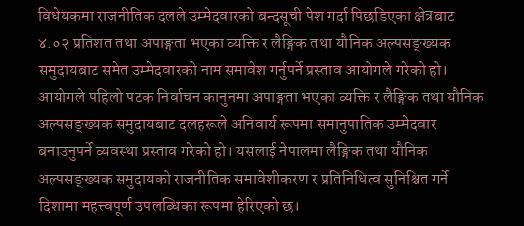विधेयकमा राजनीतिक दलले उम्मेदवारको बन्दसूची पेश गर्दा पिछडिएका क्षेत्रबाट ४.०२ प्रतिशत तथा अपाङ्गता भएका व्यक्ति र लैङ्गिक तथा यौनिक अल्पसङ्ख्यक समुदायबाट समेत उम्मेदवारको नाम समावेश गर्नुपर्ने प्रस्ताव आयोगले गरेको हो।
आयोगले पहिलो पटक निर्वाचन कानुनमा अपाङ्गता भएका व्यक्ति र लैङ्गिक तथा यौनिक अल्पसङ्ख्यक समुदायबाट दलहरूले अनिवार्य रूपमा समानुपातिक उम्मेदवार बनाउनुपर्ने व्यवस्था प्रस्ताव गरेको हो। यसलाई नेपालमा लैङ्गिक तथा यौनिक अल्पसङ्ख्यक समुदायको राजनीतिक समावेशीकरण र प्रतिनिधित्व सुनिश्चित गर्ने दिशामा महत्त्वपूर्ण उपलब्धिका रूपमा हेरिएको छ।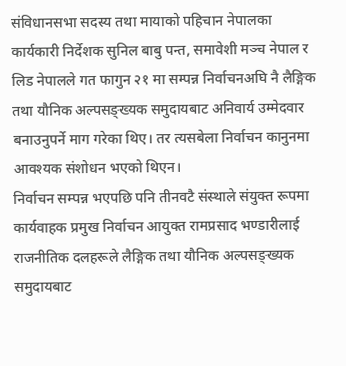संविधानसभा सदस्य तथा मायाको पहिचान नेपालका कार्यकारी निर्देशक सुनिल बाबु पन्त, समावेशी मञ्च नेपाल र लिड नेपालले गत फागुन २१ मा सम्पन्न निर्वाचनअघि नै लैङ्गिक तथा यौनिक अल्पसङ्ख्यक समुदायबाट अनिवार्य उम्मेदवार बनाउनुपर्ने माग गरेका थिए। तर त्यसबेला निर्वाचन कानुनमा आवश्यक संशोधन भएको थिएन।
निर्वाचन सम्पन्न भएपछि पनि तीनवटै संस्थाले संयुक्त रूपमा कार्यवाहक प्रमुख निर्वाचन आयुक्त रामप्रसाद भण्डारीलाई राजनीतिक दलहरूले लैङ्गिक तथा यौनिक अल्पसङ्ख्यक समुदायबाट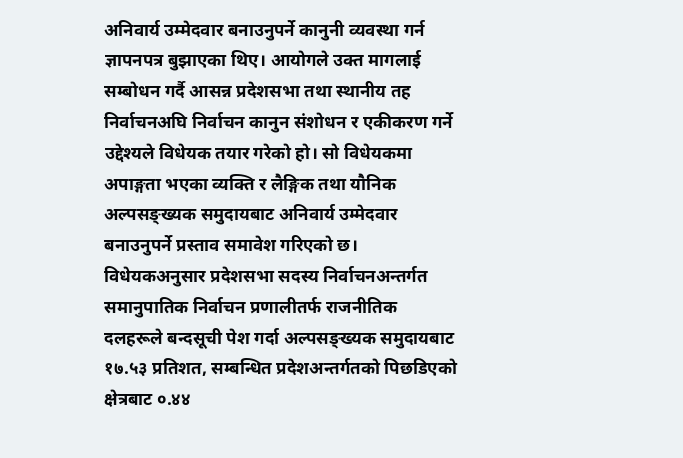अनिवार्य उम्मेदवार बनाउनुपर्ने कानुनी व्यवस्था गर्न ज्ञापनपत्र बुझाएका थिए। आयोगले उक्त मागलाई सम्बोधन गर्दै आसन्न प्रदेशसभा तथा स्थानीय तह निर्वाचनअघि निर्वाचन कानुन संशोधन र एकीकरण गर्ने उद्देश्यले विधेयक तयार गरेको हो। सो विधेयकमा अपाङ्गता भएका व्यक्ति र लैङ्गिक तथा यौनिक अल्पसङ्ख्यक समुदायबाट अनिवार्य उम्मेदवार बनाउनुपर्ने प्रस्ताव समावेश गरिएको छ।
विधेयकअनुसार प्रदेशसभा सदस्य निर्वाचनअन्तर्गत समानुपातिक निर्वाचन प्रणालीतर्फ राजनीतिक दलहरूले बन्दसूची पेश गर्दा अल्पसङ्ख्यक समुदायबाट १७.५३ प्रतिशत, सम्बन्धित प्रदेशअन्तर्गतको पिछडिएको क्षेत्रबाट ०.४४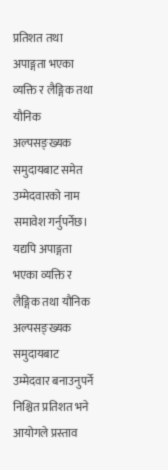प्रतिशत तथा अपाङ्गता भएका व्यक्ति र लैङ्गिक तथा यौनिक अल्पसङ्ख्यक समुदायबाट समेत उम्मेदवारको नाम समावेश गर्नुपर्नेछ।
यद्यपि अपाङ्गता भएका व्यक्ति र लैङ्गिक तथा यौनिक अल्पसङ्ख्यक समुदायबाट उम्मेदवार बनाउनुपर्ने निश्चित प्रतिशत भने आयोगले प्रस्ताव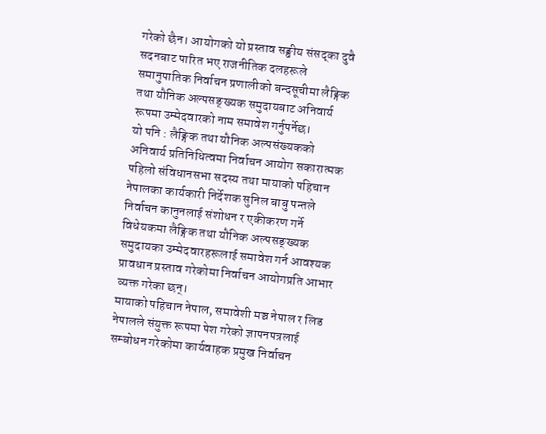गरेको छैन। आयोगको यो प्रस्ताव सङ्घीय संसद्का दुवै सदनबाट पारित भए राजनीतिक दलहरूले समानुपातिक निर्वाचन प्रणालीको बन्दसूचीमा लैङ्गिक तथा यौनिक अल्पसङ्ख्यक समुदायबाट अनिवार्य रूपमा उम्मेदवारको नाम समावेश गर्नुपर्नेछ।
यो पनि : लैङ्गिक तथा यौनिक अल्पसंख्यकको अनिवार्य प्रतिनिधित्वमा निर्वाचन आयोग सकारात्मक
पहिलो संविधानसभा सदस्य तथा मायाको पहिचान नेपालका कार्यकारी निर्देशक सुनिल बाबु पन्तले निर्वाचन कानुनलाई संशोधन र एकीकरण गर्ने विधेयकमा लैङ्गिक तथा यौनिक अल्पसङ्ख्यक समुदायका उम्मेदवारहरूलाई समावेश गर्न आवश्यक प्रावधान प्रस्ताव गरेकोमा निर्वाचन आयोगप्रति आभार व्यक्त गरेका छन्।
मायाको पहिचान नेपाल, समावेशी मञ्च नेपाल र लिड नेपालले संयुक्त रूपमा पेश गरेको ज्ञापनपत्रलाई सम्बोधन गरेकोमा कार्यवाहक प्रमुख निर्वाचन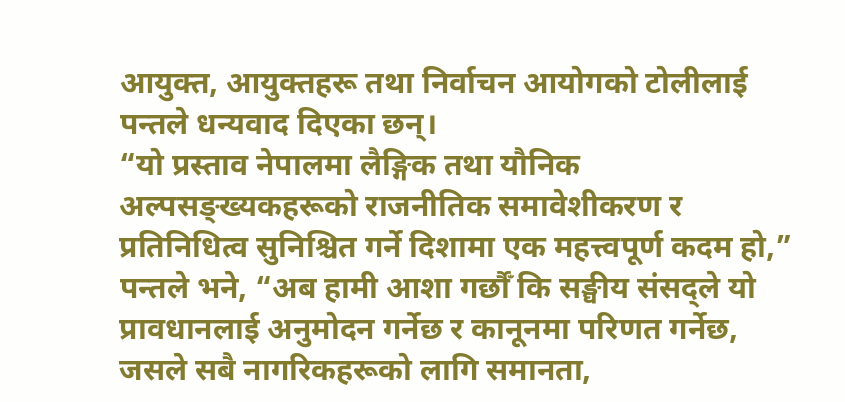आयुक्त, आयुक्तहरू तथा निर्वाचन आयोगको टोलीलाई पन्तले धन्यवाद दिएका छन्।
“यो प्रस्ताव नेपालमा लैङ्गिक तथा यौनिक अल्पसङ्ख्यकहरूको राजनीतिक समावेशीकरण र प्रतिनिधित्व सुनिश्चित गर्ने दिशामा एक महत्त्वपूर्ण कदम हो,” पन्तले भने, “अब हामी आशा गर्छौँ कि सङ्घीय संसद्ले यो प्रावधानलाई अनुमोदन गर्नेछ र कानूनमा परिणत गर्नेछ, जसले सबै नागरिकहरूको लागि समानता,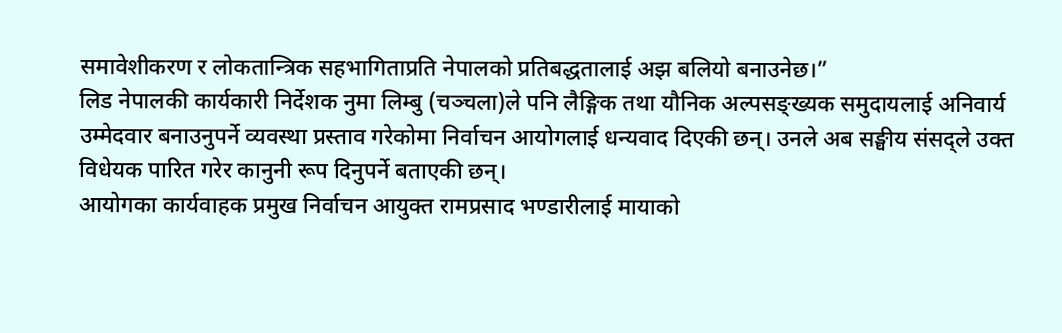समावेशीकरण र लोकतान्त्रिक सहभागिताप्रति नेपालको प्रतिबद्धतालाई अझ बलियो बनाउनेछ।”
लिड नेपालकी कार्यकारी निर्देशक नुमा लिम्बु (चञ्चला)ले पनि लैङ्गिक तथा यौनिक अल्पसङ्ख्यक समुदायलाई अनिवार्य उम्मेदवार बनाउनुपर्ने व्यवस्था प्रस्ताव गरेकोमा निर्वाचन आयोगलाई धन्यवाद दिएकी छन्। उनले अब सङ्घीय संसद्ले उक्त विधेयक पारित गरेर कानुनी रूप दिनुपर्ने बताएकी छन्।
आयोगका कार्यवाहक प्रमुख निर्वाचन आयुक्त रामप्रसाद भण्डारीलाई मायाको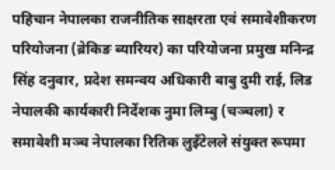पहिचान नेपालका राजनीतिक साक्षरता एवं समावेशीकरण परियोजना (ब्रेकिङ ब्यारियर) का परियोजना प्रमुख मनिन्द्र सिंह दनुवार, प्रदेश समन्वय अधिकारी बाबु दुमी राई, लिड नेपालकी कार्यकारी निर्देशक नुमा लिम्बु (चञ्चला) र समावेशी मञ्च नेपालका रितिक लुइँटेलले संयुक्त रूपमा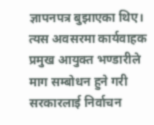ज्ञापनपत्र बुझाएका थिए। त्यस अवसरमा कार्यवाहक प्रमुख आयुक्त भण्डारीले माग सम्बोधन हुने गरी सरकारलाई निर्वाचन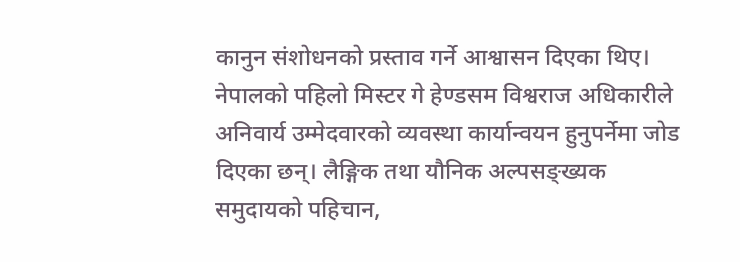कानुन संशोधनको प्रस्ताव गर्ने आश्वासन दिएका थिए।
नेपालको पहिलो मिस्टर गे हेण्डसम विश्वराज अधिकारीले अनिवार्य उम्मेदवारको व्यवस्था कार्यान्वयन हुनुपर्नेमा जोड दिएका छन्। लैङ्गिक तथा यौनिक अल्पसङ्ख्यक समुदायको पहिचान,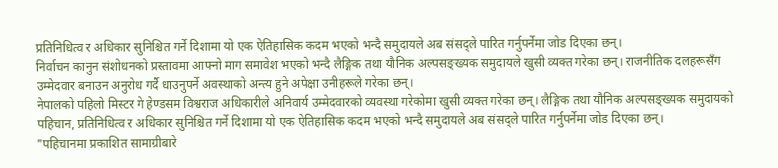प्रतिनिधित्व र अधिकार सुनिश्चित गर्ने दिशामा यो एक ऐतिहासिक कदम भएको भन्दै समुदायले अब संसद्ले पारित गर्नुपर्नेमा जोड दिएका छन्।
निर्वाचन कानुन संशोधनको प्रस्तावमा आफ्नो माग समावेश भएको भन्दै लैङ्गिक तथा यौनिक अल्पसङ्ख्यक समुदायले खुसी व्यक्त गरेका छन्। राजनीतिक दलहरूसँग उम्मेदवार बनाउन अनुरोध गर्दै धाउनुपर्ने अवस्थाको अन्त्य हुने अपेक्षा उनीहरूले गरेका छन्।
नेपालको पहिलो मिस्टर गे हेण्डसम विश्वराज अधिकारीले अनिवार्य उम्मेदवारको व्यवस्था गरेकोमा खुसी व्यक्त गरेका छन्। लैङ्गिक तथा यौनिक अल्पसङ्ख्यक समुदायको पहिचान, प्रतिनिधित्व र अधिकार सुनिश्चित गर्ने दिशामा यो एक ऐतिहासिक कदम भएको भन्दै समुदायले अब संसद्ले पारित गर्नुपर्नेमा जोड दिएका छन्।
"पहिचानमा प्रकाशित सामाग्रीबारे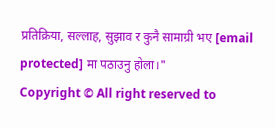प्रतिक्रिया, सल्लाह, सुझाव र कुनै सामाग्री भए [email protected] मा पठाउनु होला।"
Copyright © All right reserved to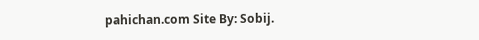pahichan.com Site By: Sobij.